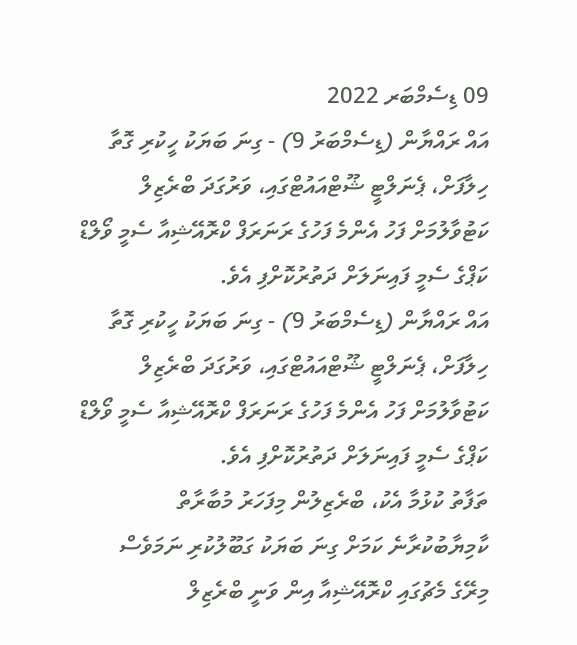09 ޑިސެމްބަރ 2022
އައް ރައްޔާން (ޑިސެމްބަރު 9) - ގިނަ ބަޔަކު ހީކުރި ގޮތާ ހިލާފަށް، ޕެނަލްޓީ ޝޫޓްއައުޓްގައި، ވަރުގަދަ ބްރެޒިލް ކަޓުވާލުމަށް ފަހު އެންމެ ފަހުގެ ރަނަރަފް ކްރޮއޭޝިއާ ސެމީ ވޯލްޑް ކަޕްގެ ސެމީ ފައިނަލަށް ދަތުރުކޮށްފި އެވެ.
އައް ރައްޔާން (ޑިސެމްބަރު 9) - ގިނަ ބަޔަކު ހީކުރި ގޮތާ ހިލާފަށް، ޕެނަލްޓީ ޝޫޓްއައުޓްގައި، ވަރުގަދަ ބްރެޒިލް ކަޓުވާލުމަށް ފަހު އެންމެ ފަހުގެ ރަނަރަފް ކްރޮއޭޝިއާ ސެމީ ވޯލްޑް ކަޕްގެ ސެމީ ފައިނަލަށް ދަތުރުކޮށްފި އެވެ.
ތަފާތު ކުޅުމާ އެކު، ބްރެޒިލުން މިފަހަރު މުބާރާތް ކާމިޔާބުކުރާނެ ކަމަށް ގިނަ ބަޔަކު ގަބޫލުކުރި ނަމަވެސް މިރޭގެ މެޗުގައި ކްރޮއޭޝިއާ އިން ވަނީ ބްރެޒިލް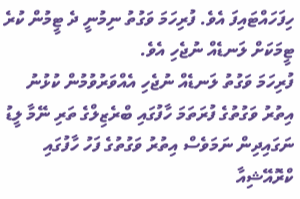ހިފަހައްޓައިފަ އެވެ. ފުރިހަމަ ވަގުތު ނިމުނީ ދެ ޓީމުން ކުރެ ޓީމަކަށް ލަނޑެއް ނުޖެހި އެވެ.
ފުރިހަމަ ވަގުތު ލަނޑެއް ނުޖެހި އެއްވަރުވުމުން ކުޅުނު އިތުރު ވަގުތުގެ ފުރަތަމަ ހާފުގައި ބްރެޒިލްގެ ތަރި ނޭމާ ލީޑު ނަގައިދިން ނަމަވެސް އިތުރު ވަގުތުގެ ފަހު ހާފުގައި ކްރޮއޭޝިއާ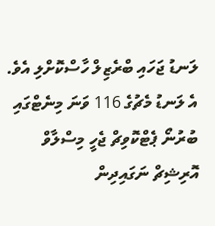ލަނޑު ޖަހައި ބްރެޒިލް ހާސްކޮށްލި އެވެ. އެ ލަނޑު މެޗުގެ 116 ވަނަ މިނެޓްގައި ބުރުނޯ ޕެޓްކޮވިޗް ޖެހީ މިސްލާވް އޮރިޝިޗް ނަގައިދިން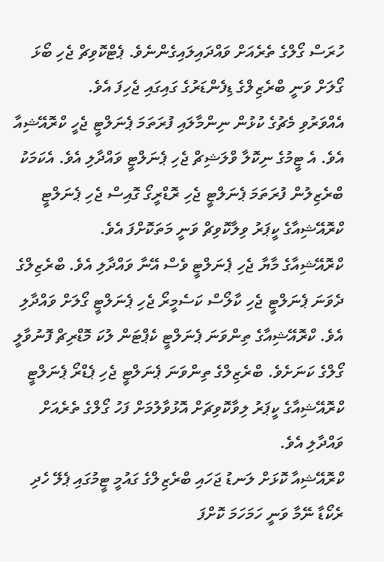ހުރަސް ގޯލްގެ ތެރެއަށް ވައްދައިލައިގެންނެވެ. ޕެޓްކޮވިޗް ޖެހި ބޯޅަ ގޯލަށް ވަނީ ބްރެޒިލްގެ ޑިފެންޑަރުގެ ގައިގައި ޖެހިފަ އެވެ.
އެއްވަރުވި މެޗުގެ ކުޅުން ނިންމާލައި ފުރަތަމަ ޕެނަލްޓީ ޖެހީ ކްރޮއޭޝިއާ އެވެ. އެ ޓީމުގެ ނިކޮލާ ވްލަޝިޗް ޖެހި ޕެނަލްޓީ ވައްދާލި އެވެ. އެކަމަކު ބްރެޒިލުން ފުރަތަމަ ޕެނަލްޓީ ޖެހި ރޮޑްރީގޯ ގޮއިސް ޖެހި ޕެނަލްޓީ ކްރޮއޭޝިއާގެ ކީޕަރު ވިލާކޮވިޗް ވަނީ މަތަކޮށްފަ އެވެ.
ކްރޮއޭޝިއާގެ މާޔާ ޖެހި ޕެނަލްޓީ ވެސް އޭނާ ވައްދާލި އެވެ. ބްރެޒިލްގެ ދެވަނަ ޕެނަލްޓީ ޖެހި ކާލޯސް ކަސެމީރޯ ޖެހި ޕެނަލްޓީ ގޯލަށް ވައްދާލި އެވެ. ކްރޮއޭޝިއާގެ ތިންވަނަ ޕެނަލްޓީ ކެޕްޓަން ލުކަ މޮޑްރިޗް ފޮނުވާލީ ގޯލްގެ ކަނަށެވެ. ބްރެޒިލްގެ ތިންވަނަ ޕެނަލްޓީ ޖެހި ޕެޑްރޯ ޕެނަލްޓީ ކްރޮއޭޝިއާގެ ކީޕަރު ލިވާކޮވިޗަށް އޮޅުވާލުމަށް ފަހު ގޯލްގެ ތެރެއަށް ވައްދާލި އެވެ.
ކްރޮއޭޝިއާ ކޮޅަށް ލަނޑު ޖަހައި ބްރެޒިލްގެ ގައުމީ ޓީމުގައި ޕެލޭ ހެދި ރެކޯޑާ ނޭމާ ވަނީ ހަމަހަމަ ކޮށްފަ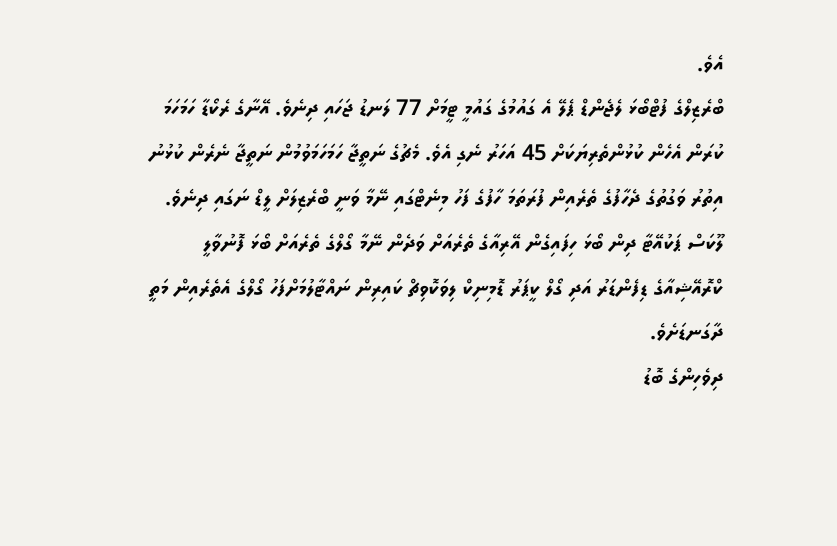އެވެ.
ބްރެޒިލްގެ ފުޓްބޯޅަ ލެޖެންޑް ޕެލޭ އެ ގައުމުގެ ގައުމީ ޓީމަށް 77 ލަނޑު ޖަހައި ދިނެވެ. އޭނާގެ ރެކޯޑާ ހަމަހަމަ ކުރަން އެހެން ކުޅުންތެރިޔަކަށް 45 އަހަރު ނެގި އެވެ. މެޗުގެ ނަތީޖާ ހަމަހަމަވުމުން ނަތީޖާ ނެރެން ކުޅުނު އިތުރު ވަގުތުގެ ދެހާފުގެ ތެރެއިން ފުރަތަމަ ހާފުގެ ފަހު މިނެޓްގައި ނޭމާ ވަނީ ބްރެޒިލަށް ލީޑް ނަގައި ދިނެވެ. ލޫކަސް ޕަކުއޭޓާ ދިން ބޯޅަ ހިފައިގެން އޭރިއާގެ ތެރެއަށް ވަދެން ނޭމާ ގޯލްގެ ތެރެއަށް ބޯޅަ ފޮނުވާލީ ކްރޮއޭޝިއާގެ ޑިފެންޑަރު އަދި ގޯލް ކީޕަރު ޑޮމިނިކް ލިވަކޮވިޗް ކައިރިން ނައްޓާލުމަށްފަހު ގޯލްގެ އެތެރެއިން މަތީ ދާގަނޑަށެވެ.
ދިވެހިންގެ ބޮޑު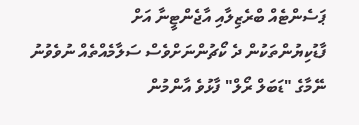ޕަސެންޓެއް ބްރެޒިލާއި އާޖެންޓީނާ އަށް
ފާޑުކިޔުންތަކުން ދެ ކޯޗުންނަށްވެސް ސަލާމެއްތެއް ނުވެވުނު
ނޭމާގެ "ޑަބަލް ރޯލް" ފާޅުވެ އާންމުން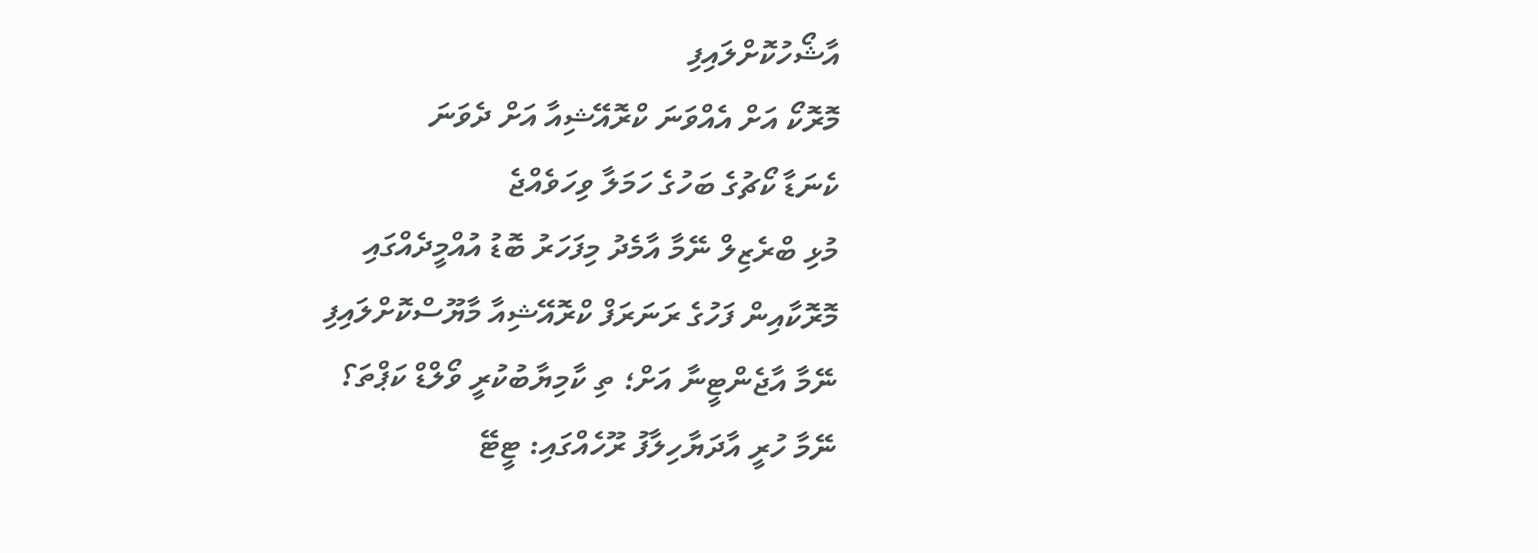އާޝޯހުކޮށްލައިފި
މޮރޮކޯ އަށް އެއްވަނަ ކްރޮއޭޝިއާ އަށް ދެވަނަ
ކެނަޑާ ކޯޗުގެ ބަހުގެ ހަމަލާ ވިހަވެއްޖެ
މުޅި ބްރެޒިލް ނޭމާ އާމެދު މިފަހަރު ބޮޑު އުއްމީދެއްގައި
މޮރޮކާއިން ފަހުގެ ރަނަރަފް ކްރޮއޭޝިއާ މާޔޫސްކޮށްލައިފި
ނޭމާ އާޖެންޓީނާ އަށް؛ ތި ކާމިޔާބުކުރީ ވޯލްޑް ކަޕްތަ؟
ނޭމާ ހުރީ އާދަޔާހިލާފު ރޫހެއްގައި: ޓީޓޭ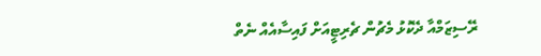ރޭސިޒަމްއާ ދެކޮޅު މެޗުން ޗެރިޓީއަށް ފައިސާއެއް ނެތް